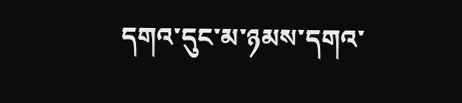དགའ་དུང་མ་ཉམས་དགའ་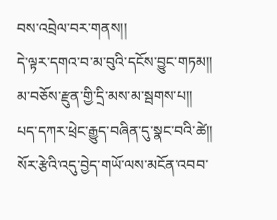བས་འབྲེལ་བར་གནས།།
དེ་ལྟར་དགའ་བ་མ་བུའི་དངོས་བྱུང་གཏམ།།
མ་བཅོས་རྫུན་གྱི་དྲི་མས་མ་སྦགས་པ།།
པད་དཀར་ཕྲེང་རྒྱུད་བཞིན་དུ་སྣང་བའི་ཚེ།།
སོར་རྩེའི་འདུ་བྱེད་གཡོ་ལས་མངོན་འབབ་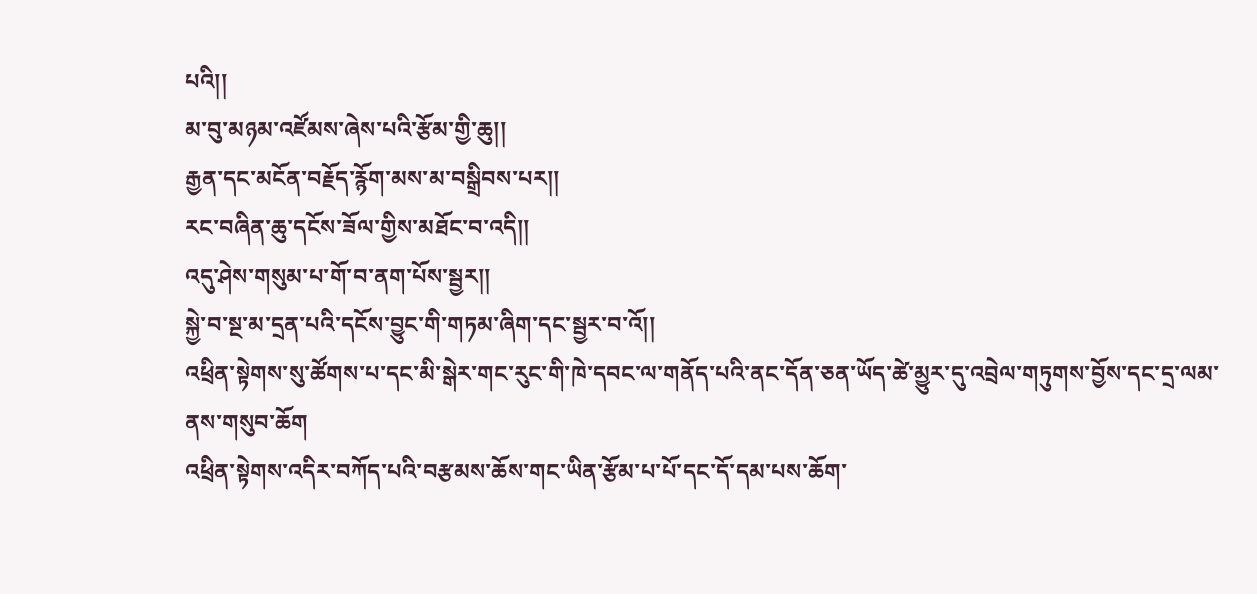པའི།།
མ་བུ་མཉམ་འཛོམས་ཞེས་པའི་རྩོམ་གྱི་ཆུ།།
རྒྱན་དང་མངོན་བརྗོད་རྙོག་མས་མ་བསྒྲིབས་པར།།
རང་བཞིན་ཆུ་དངོས་ཟོལ་གྱིས་མཐོང་བ་འདི།།
འདུ་ཤེས་གསུམ་པ་གོ་བ་ནག་པོས་སྦྱར།།
སྐྱེ་བ་སྔ་མ་དྲན་པའི་དངོས་བྱུང་གི་གཏམ་ཞིག་དང་སྦྱར་བ་འོ།།
འཕྲིན་སྟེགས་སུ་ཚོགས་པ་དང་མི་སྒེར་གང་རུང་གི་ཁེ་དབང་ལ་གནོད་པའི་ནང་དོན་ཅན་ཡོད་ཚེ་མྱུར་དུ་འབྲེལ་གཏུགས་བྱོས་དང་དྲ་ལམ་ནས་གསུབ་ཆོག
འཕྲིན་སྟེགས་འདིར་བཀོད་པའི་བརྩམས་ཆོས་གང་ཡིན་རྩོམ་པ་པོ་དང་དོ་དམ་པས་ཆོག་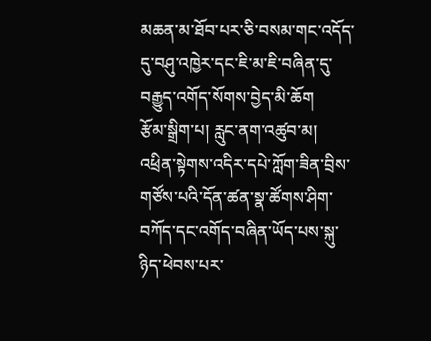མཆན་མ་ཐོབ་པར་ཅི་བསམ་གང་འདོད་དུ་བཤུ་འཁྱེར་དང་ཇི་མ་ཇི་བཞིན་དུ་བརྒྱུད་འགོད་སོགས་བྱེད་མི་ཆོག
རྩོམ་སྒྲིག་པ། རླུང་ནག་འཚུབ་མ།
འཕྲིན་སྟེགས་འདིར་དཔེ་ཀློག་ཟིན་བྲིས་གཙོས་པའི་དོན་ཚན་སྣ་ཚོགས་ཤིག་བཀོད་དང་འགོད་བཞིན་ཡོད་པས་སྐུ་ཉིད་ཕེབས་པར་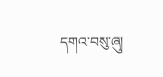དགའ་བསུ་ཞུ།